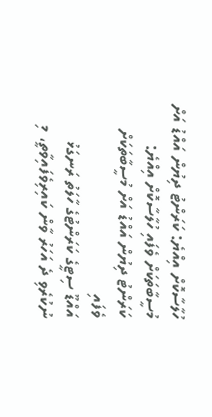ހުލާސާކޮށް އިއްޔެ: ކަރަންޓު ދިޔުން އައްޑު އަށް މުސީބާތަކަށް ވެފައި ހުލާސާކޮށް އިއްޔެ: ކަރަންޓު ދިޔުން އައްޑު އަށް މުސީބާތަކަށް ވެފައި
އައްޑޫ ސިޓީގެ ކަރަންޓުގެ ހާލަތު ރަނގަޅު ނުކުރެވި ދެ އަހަރު ވާން ކައިރިވެފައިވާތީ، މި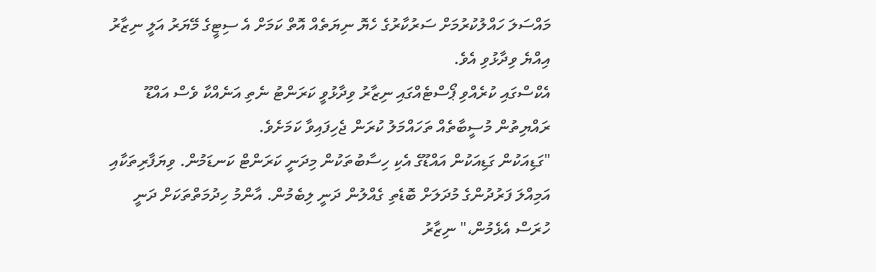މައްސަލަ ހައްލުކުރުމަށް ސަރުކާރުގެ ހެޔޮ ނިޔަތެއް އޮތް ކަމަށް އެ ސިޓީގެ މޭޔަރު އަލީ ނިޒާރު އިއްޔެ ވިދާޅުވި އެވެ.
އެކްސްގައި ކުރެއްވި ޕޯސްޓެއްގައި ނިޒާރު ވިދާޅުވީ ކަރަންޓު ނެތި އަނެއްކާ ވެސް އައްޑޫ ރައްޔިތުން މުސީބާތެއް ތަހައްމަލު ކުރަން ޖެހިފައިވާ ކަމަށެވެ.
"ގަޑިއަކުން ގަޑިއަކުން އައްޑޫގެ އެކި ހިސާބުތަކުން މިދަނީ ކަރަންޓް ކަނޑަމުން. ވިޔަފާރިތަކާއި އަމިއްލަ ފަރުދުންގެ މުދަލަށް ބޮޑެތި ގެއްލުން ދަނީ ލިބެމުން. އާންމު ހިދުމަތްތަކަށް ދަނީ ހުރަސް އެޅެމުން،" ނިޒާރު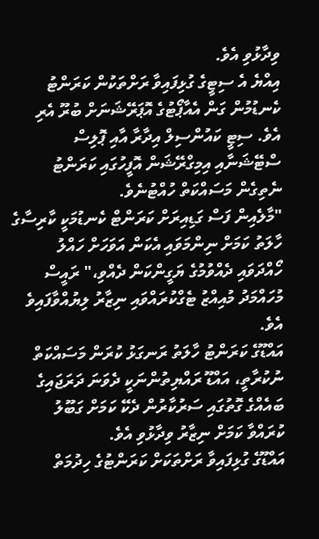ވިދާޅުވި އެވެ.
އިއްޔެ އެ ސިޓީގެ ގުޅިފައިވާ ރަށްތަކުން ކަރަންޓު ކެނޑުމުން ގަން އެއާޕޯޓުގެ އޮޕަރޭޝަނަށް ބުރޫ އެރި އެވެ. ސިޓީ ކައުންސިލް އިދާރާ އާއި ޕޮލިސް ސްޓޭޝަނާއި އިމިގްރޭޝަން އޮފީހުގައި ކަރަންޓު ނެތިގެން މަސައްކަތް ހުއްޓުނެވެ.
"މާލެއިން ފަސް ގަޑިއިރަށް ކަރަންޓް ކެނޑުމަކީ ކާރިސާގެ ހާލަތު ކަމަށް ނިންމަވައި އެކަން އަވަހަށް ހައްލު ހޯއްދަވައި ދެއްވުމުގެ ޔަގީންކަން ދެއްވި،" ރައީސް މުހައްމަދު މުއިއްޒު ޓެގްކުރައްވައި ނިޒާރު ލިޔުއްވާފައިވެ އެވެ.
އައްޑޫގެ ކަރަންޓު ހާލަތު ރަނގަޅު ކުރަން މަސައްކަތް ނުކުރާތީ، އައްޑޫ ރައްޔިތުންނަކީ ދެވަނަ ދަރަޖައިގެ ބައެއްގެ ގޮތުގައި ސަރުކާރުން ދެކޭ ކަމަށް ގަބޫލު ކުރައްވާ ކަމަށް ނިޒާރު ވިދާޅުވި އެވެ.
އައްޑޫގެ ގުޅިފައިވާ ރަށްތަކަށް ކަރަންޓުގެ ހިދުމަތް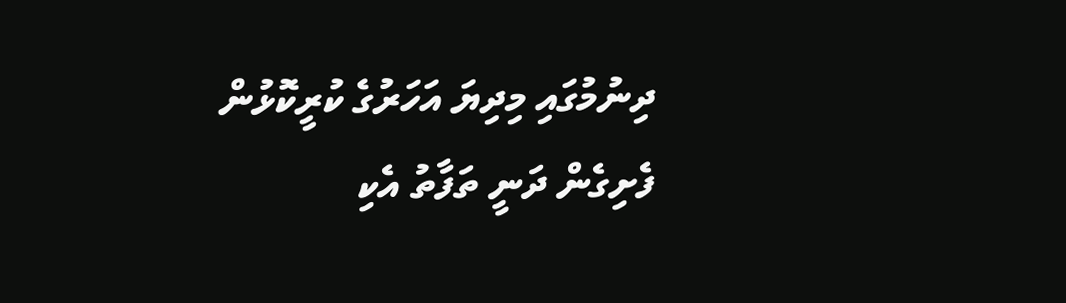ދިނުމުގައި މިދިޔަ އަހަރުގެ ކުރީކޮޅުން ފެށިގެން ދަނީ ތަފާތު އެކި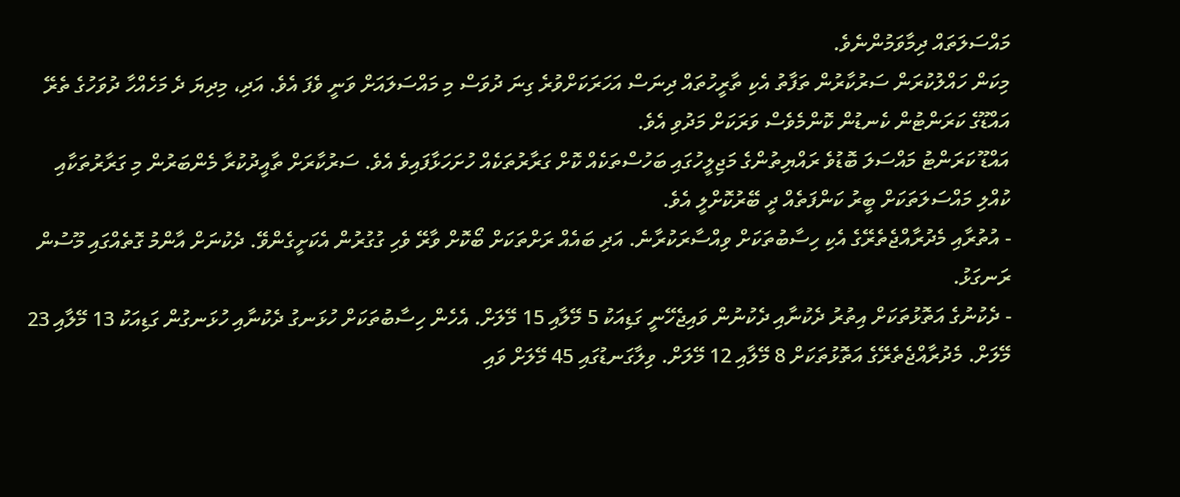މައްސަލަތައް ދިމާވަމުންނެވެ.
މިކަން ހައްލުކުރަން ސަރުކާރުން ތަފާތު އެކި ތާރީހުތައް ދިނަސް އަހަރަކަށްވުރެ ގިނަ ދުވަސް މި މައްސަލައަށް ވަނީ ވެފަ އެވެ. އަދި، މިދިޔަ ދެ މަހެއްހާ ދުވަހުގެ ތެރޭ އައްޑޫގެ ކަރަންޓުން ކެނޑުން ކޮންމެވެސް ވަރަކަށް މަދުވި އެވެ.
އައްޑޫ ކަރަންޓު މައްސަލަ ބޮޑުވެ ރައްޔިތުންގެ މަޖިލީހުގައި ބަހުސްތަކެއް ކޮށް ގަރާރުތަކެއް ހުށަހަޅާފައިވެ އެވެ. ސަރުކާރަށް ތާއީދުކުރާ މެންބަރުން މި ގަރާރުތަކާއި ކުއްލި މައްސަލަތަކަށް ބީރު ކަންފަތެއް ދީ ބޭރުކޮށްލީ އެވެ.
- އުތުރާއި މެދުރާއްޖެތެރޭގެ އެކި ހިސާބުތަކަށް ވިއްސާރަކުރާނެ. އަދި ބައެއް ރަށްތަކަށް ބޯކޮށް ވާރޭ ވެހި ގުގުރުން އެކަށީގެންވޭ. ދެކުނަށް އާންމު ގޮތެއްގައި މޫސުން ރަނގަޅު.
- ދެކުނުގެ އަތޮޅުތަކަށް އިތުރު ދެކުނާއި ދެކުނުން ވައިޖެހޭނީ ގަޑިއަކު 5 މޭލާއި 15 މޭލަށް. އެހެން ހިސާބުތަކަށް ހުޅަނގު ދެކުނާއި ހުޅަނގުން ގަޑިއަކު 13 މޭލާއި 23 މޭލަށް. މެދުރާއްޖެތެރޭގެ އަތޮޅުތަކަށް 8 މޭލާއި 12 މޭލަށް. ވިލާގަނޑުގައި 45 މޭލަށް ވައި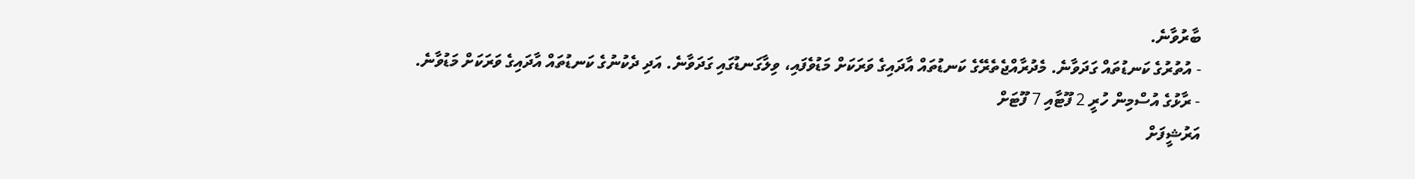ބާރުވާނެ.
- އުތުރުގެ ކަނޑުތައް ގަދަވާނެ. މެދުރާއްޖެތެރޭގެ ކަނޑުތައް އާދައިގެ ވަރަކަށް މަޑުވެފައި، ވިލާގަނޑުގައި ގަދަވާނެ. އަދި ދެކުނުގެ ކަނޑުތައް އާދައިގެ ވަރަކަށް މަޑުވާނެ.
- ރާޅުގެ އުސްމިން ހުރީ 2 ފޫޓާއި 7 ފޫޓަށް
އަރުޝީފަށް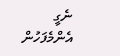ނެގީ
އެންމެފަހުން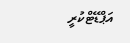އަޕްޑޭޓްކުރީ